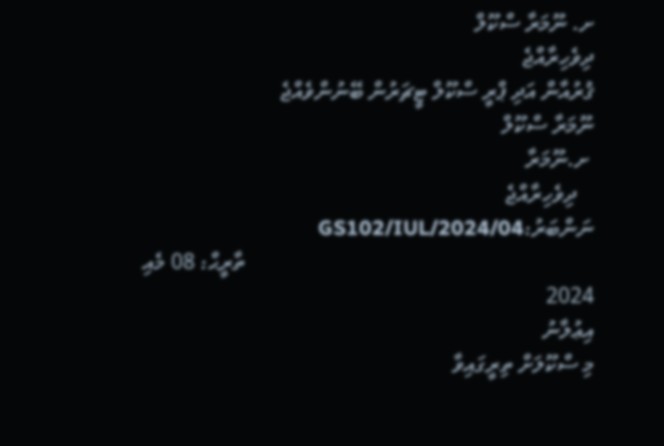ށ. ނޫމަރާ ސްކޫލް
ދިވެހިރާއްޖެ
ޤުރުއާން އަދި ޕްރީ ސްކޫލް ޓީޗަރުން ބޭނުންވެއްޖެ
ނޫމަރާ ސްކޫލް
 ށ.ނޫމަރާ
   ދިވެހިރާއްޖެ                                                     ނަންބަރު:GS102/IUL/2024/04
                                                                ތާރީޙް: 08 މެއި 2024
އިޢުލާނު
މި ސްކޫލަށް ތިރީގައިވާ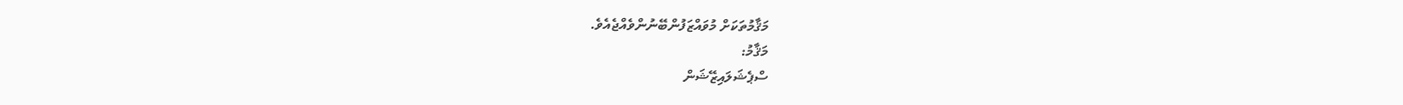މަޤާމުތަކަށް މުވައްޒަފުންބޭނުންވެއްޖެއެވެ.
މަޤާމު:
ސްޕެޝަލައިޒޭޝަން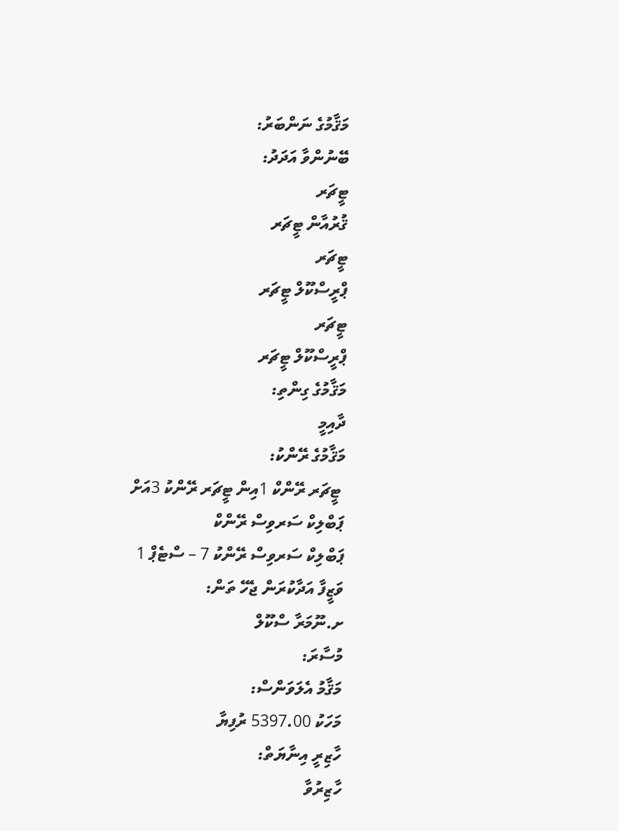މަޤާމުގެ ނަންބަރު:
ބޭނުންވާ އަދަދު:
ޓީޗަރ
ޤުރުއާން ޓީޗަރ
ޓީޗަރ
ޕްރީސްކޫލް ޓީޗަރ
ޓީޗަރ
ޕްރީސްކޫލް ޓީޗަރ
މަޤާމުގެ ގިންތި:
ދާއިމީ
މަޤާމުގެ ރޭންކު:
 ޓީޗަރ ރޭންކް 1އިން ޓީޗަރ ރޭންކު 3އަށް
ޕަބްލިކް ސަރވިސް ރޭންކް
ޕަބްލިކް ސަރވިސް ރޭންކު 7 – ސްޓެޕް 1
ވަޒީފާ އަދާކުރަން ޖެހޭ ތަން:
ށ.ނޫމަރާ ސްކޫލް
މުސާރަ:
މަޤާމު އެލަވަންސް:
މަހަކު 5397.00 ރުފިޔާ
ހާޒިރީ އިނާޔަތް:
ހާޒިރުވާ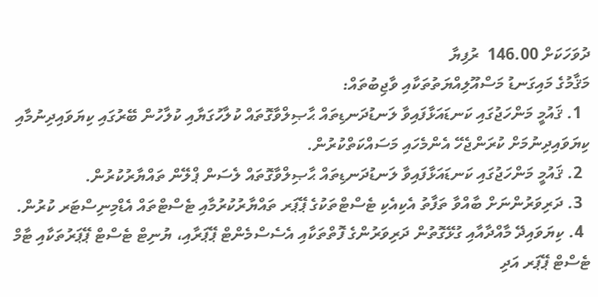ދުވަހަކަށް 146.00  ރުފިޔާ
މަޤާމުގެ މައިގަނޑު މަސްއޫލިއްޔަތުތަކާއި ވާޖިބުތައް:
  1. ޤައުމީ މަންހަޖުގައި ކަނޑައަޅާފައިވާ ލަނޑުދަނޑިތައް ޙާޞިލްވާގޮތައް ކުލާހުގަޔާއި ކުލާހުން ބޭރުގައި ކިޔަވައިދިނުމާއި ކިޔަވައިދިނުމަށް ކުރަންޖެހޭ އެންމެހައި މަސައްކަތްކުރުން.
  2. ޤައުމީ މަންހަޖުގައި ކަނޑައަޅާފައިވާ ލަނޑުދަނޑިތައް ޙާޞިލްވާގޮތައް ލެސަން ޕްލޭން ތައްޔާރުކުރުން.
  3. ދަރިވަރުންނަށް ބާއްވާ ތަފާތު އެކިއެކި ޓެސްޓްތަކުގެ ޕޭޕަރ ތައްޔާރުކުރުމާއި ޓެސްޓްތައް އެޑްމިނިސްޓަރ ކުރުން.
  4. ކިޔަވައިދޭ މާއްދާއާއި ގުޅޭގޮތުން ދަރިވަރުންގެ ފޮތްތަކާއި އެސެސްމެންޓް ޕޭޕަރާއި، ޔުނިޓް ޓެސްޓް ޕޭޕަރުތަކާއި ޓާމް ޓެސްޓް ޕޭޕަރ އަދި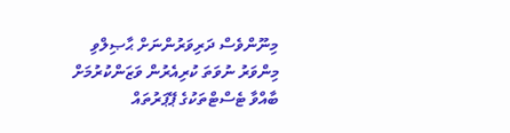މިނޫންވެސް ދަރިވަރުންނަށް ޙާޞިލްވި މިންވަރު ނުވަތަ ކުރިއެރުން ވަޒަންކުރުމަށް ބާއްވާ ޓެސްޓްތަކުގެ ޕޭޕަރުތައް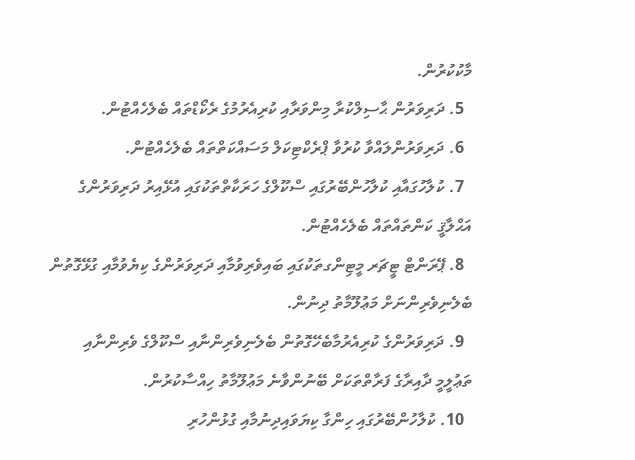މާކުކުރުން.
  5. ދަރިވަރުން ޙާސިލްކުރާ މިންވަރާއި ކުރިއެރުމުގެ ރެކޯޑްތައް ބެލެހެއްޓުން.
  6. ދަރިވަރުންލައްވާ ކުރުވާ ޕްރެކްޓިކަލް މަސައްކަތްތައް ބެލެހެއްޓުން.
  7. ކުލާހުގައާއި ކުލާހުންބޭރުގައި ސްކޫލްގެ ހަރަކާތްތަކުގައި އުޅޭއިރު ދަރިވަރުންގެ އަޙްލާޤީ ކަންތައްތައް ބެލެހެއްޓުން.
  8. ޕޭރަންޓް ޓީޗަރ މީޓިންގތަކުގައި ބައިވެރިވުމާއި ދަރިވަރުންގެ ކިޔެވުމާއި ގުޅޭގޮތުން ބެލެނިވެރިންނަށް މަޢުލޫމާތު ދިނުން.
  9. ދަރިވަރުންގެ ކުރިއެރުމާބެހޭގޮތުން ބެލެނިވެރިންނާއި ސްކޫލްގެ ވެރިންނާއި ތަޢުލީމީ ދާއިރާގެ ފަރާތްތަކަށް ބޭނުންވާނެ މަޢުލޫމާތު ހިއްސާކުރުން.
  10. ކުލާހުންބޭރުގައި ހިންގާ ކިޔަވައިދިނުމާއި ގުޅުންހުރި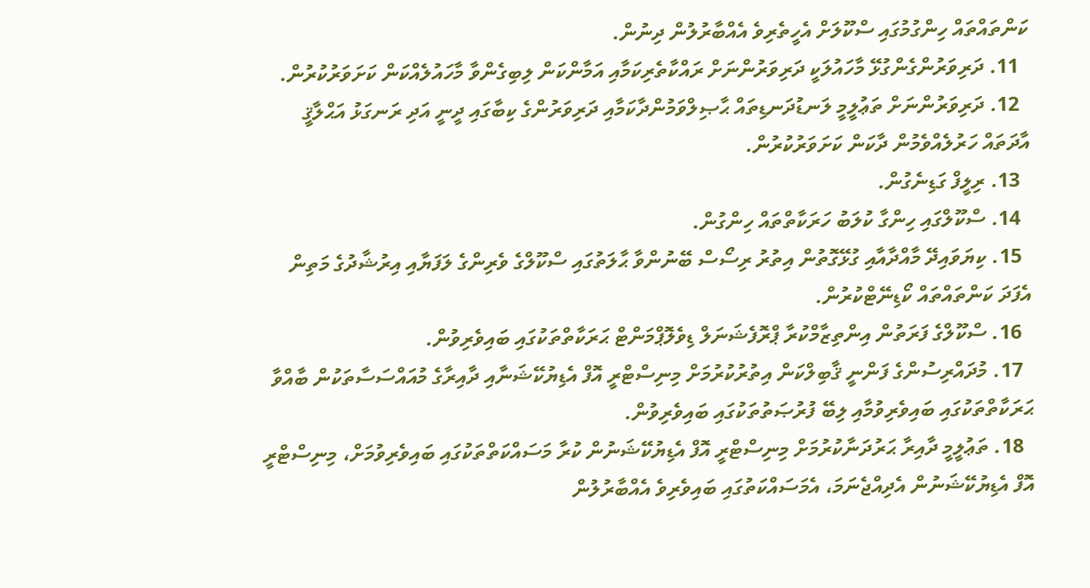ކަންތައްތައް ހިންގުމުގައި ސްކޫލަށް އެހީތެރިވެ އެއްބާރުލުން ދިނުން.
  11. ދަރިވަރުންގެންގުޅޭ މާހައުލަކީ ދަރިވަރުންނަށް ރައްކާތެރިކަމާއި އަމާންކަން ލިބިގެންވާ މާހައުލެއްކަން ކަށަވަރުކުރުން.
  12. ދަރިވަރުންނަށް ތަޢުލީމީ ލަނޑުދަނޑިތައް ޙާޞިލްވަމުންދާކަމާއި ދަރިވަރުންގެ ކިބާގައި ދީނީ އަދި ރަނގަޅު އަޙްލާޤީ އާދަތައް ހަރުލެއްވެމުން ދާކަން ކަށަވަރުކުރުން.
  13. ރިލީފް ގަޑިނެގުން.
  14. ސްކޫލްގައި ހިންގާ ކުލަބު ހަރަކާތްތައް ހިންގުން.
  15. ކިޔަވައިދޭ މާއްދާއާއި ގުޅޭގޮތުން އިތުރު ރިސޯސް ބޭނުންވާ ޙާލަތުގައި ސްކޫލްގެ ވެރިންގެ ލަފަޔާއި އިރުޝާދުގެ މަތިން އެފަދަ ކަންތައްތައް ކޯޑިނޭޓްކުރުން.
  16. ސްކޫލްގެ ފަރަތުން އިންތިޒާމްކުރާ ޕްރޮފެޝަނަލް ޑިވެލޮޕްމަންޓް ޙަރަކާތްތަކުގައި ބައިވެރިވުން.
  17. މުދައްރިސުންގެ ފަންނީ ޤާބިލްކަން އިތުރުކުރުމަށް މިނިސްޓްރީ އޮފް އެޑިޔުކޭޝަނާއި ދާއިރާގެ މުއައްސަސާތަކުން ބާއްވާ ޙަރަކާތްތަކުގައި ބައިވެރިވުމާއި ލިބޭ ފުރުޞަތުތަކުގައި ބައިވެރިވުން.
  18. ތަޢުލީމީ ދާއިރާ ޙަރުދަނާކުރުމަށް މިނިސްޓްރީ އޮފް އެޑިޔުކޭޝަނުން ކުރާ މަސައްކަތްތަކުގައި ބައިވެރިވުމަށް، މިނިސްޓްރީ އޮފް އެޑިޔުކޭޝަނުން އެދިއްޖެނަމަ، އެމަސައްކަތުގައި ބައިވެރިވެ އެއްބާރުލުން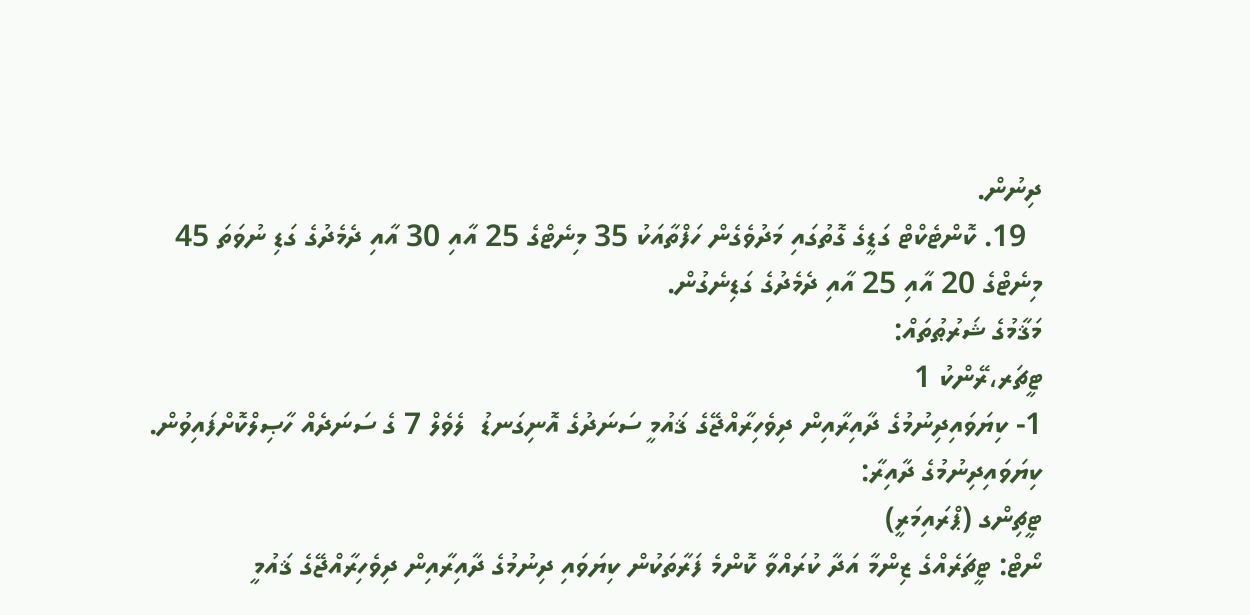ދިނުން.
  19. ކޮންޓެކްޓް ގަޑީގެ ގޮތުގައި މަދުވެގެން ހަފްތާއަކު 35 މިނެޓްގެ 25 އާއި 30 އާއި ދެމެދުގެ ގަޑި ނުވަތަ 45 މިނެޓްގެ 20 އާއި 25 އާއި ދެމެދުގެ ގަޑިނެގުން.
މަޤާމުގެ ޝަރުޠުތައް:
ޓީޗަރ،ރޭންކު 1
1- ކިޔަވައިދިނުމުގެ ދާއިރާއިން ދިވެހިރާއްޖޭގެ ޤައުމީ ސަނަދުގެ އޮނިގަނޑު  ލެވެލް 7 ގެ ސަނަދެއް ހާޞިލްކޮށްފައިވުން.
ކިޔަވައިދިނުމުގެ ދާއިރާ:
ޓީޗިންގ (ޕްރައިމަރީ)
ނޯޓް: ޓީޗަރެއްގެ ޒިންމާ އަދާ ކުރައްވާ ކޮންމެ ފަރާތަކުން ކިޔަވައި ދިނުމުގެ ދާއިރާއިން ދިވެހިރާއްޖޭގެ ޤައުމީ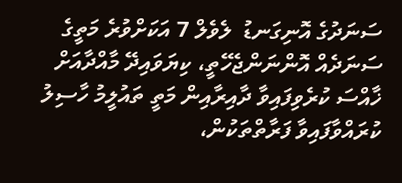ސަނަދުގެ އޮނިގަނޑު  ލެވެލް 7 އަކަށްވުރެ މަތީގެ ސަނަދެއް އޮންނަންޖެހޭތީ، ކިޔަވައިދޭ މާއްދާއަށް ޚާއްސަ ކުރެވިފައިވާ ދާއިރާއިން މަތީ ތައުލީމު ހާސިލު ކުރައްވާފައިވާ ފަރާތްތަކުން،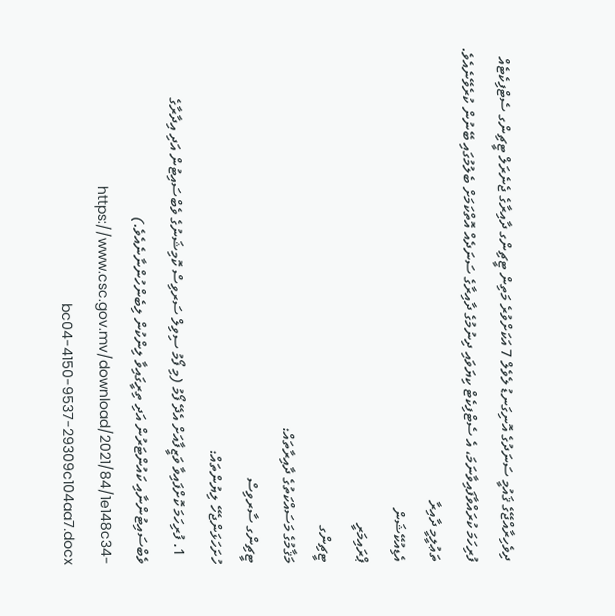ދިވެހިރާއްޖޭގެ ޤައުމީ ސަނަދުގެ އޮނިގަނޑު ލެވެލް 7 އަކަށްވުރެ މަތިން ޓީޗިންގ ދާއިރާގެ ޖެނެރަލް ޓީޗިންގ ސެޓްފިކެޓެއް ފުރިހަމަ ކުރައްވާފައިވާނަމަ، އެ ސެޓްފިކެޓް ކިޔަވައި ދިނުމުގެ ދާއިރާގެ ސަނަދެއް އޮތްކަމަށް ބެލުމުގައި ބޭނުން ކުރެވޭނެއެވެ.
ތަޢުލީމީ ދާއިރާ
އެޑިއުކޭޝަން
ޕްރައިމަރީ
ޓީޗިންގ
މަޤާމުގެ މަސައްކަތުގެ ދާއިރާތައް:
ޓީޗިންގ ސާރވިސް
ހުށަހަޅަންޖެހޭ ލިޔުންތައް:
  1. ފުރިހަމަ ކޮށްފައިވާ ވަޒީފާއަށް އެދޭ ފޯމު (މި ފޯމު ސިވިލް ސަރވިސް ކޮމިޝަނުގެ ވެބްސައިޓުން އަދި އިދާރާގެ ވެބްސައިޓުންނާއި ކައުންޓަރުން އަދި ތިރީގައިވާ ލިންކުން ލިބެންހުންނާނެއެވެ.)  https://www.csc.gov.mv/download/2021/84/1e148c34-bc04-4150-9537-29309c104aa7.docx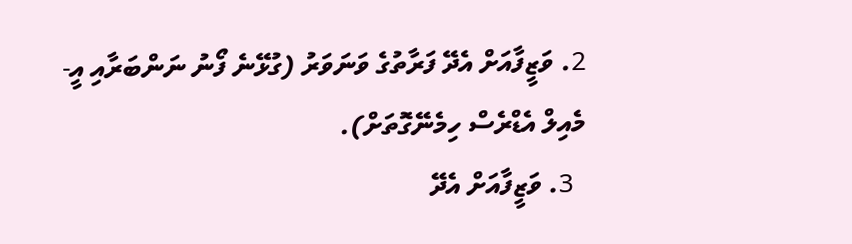2. ވަޒީފާއަށް އެދޭ ފަރާތުގެ ވަނަވަރު (ގުޅޭނެ ފޯނު ނަންބަރާއި އީ-މެއިލް އެޑްރެސް ހިމެނޭގޮތަށް).
  3. ވަޒީފާއަށް އެދޭ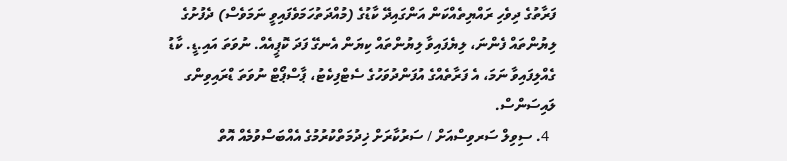ފަރާތުގެ ދިވެހި ރައްޔިތެއްކަން އަންގައިދޭ ކާޑުގެ (މުއްދަތުހަމަވެފައިވީ ނަމަވެސް) ދެފުށުގެ ލިޔުންތައް ފެންނަ، ލިޔެފައިވާ ލިޔުންތައް ކިޔަން އެނގޭ ފަދަ ކޮޕީއެއް. ނުވަތަ އައި.ޑީ. ކާޑު ގެއްލިފައިވާ ނަމަ، އެ ފަރާތެއްގެ އުފަންދުވަހުގެ ސެޓްފިކެޓު، ޕާސްޕޯޓް ނުވަތަ ޑްރައިވިންގ ލައިސަންސް.
  4. ސިވިލް ސަރވިސްއަށް / ސަރުކާރަށް ޚިދުމަތްކުރުމުގެ އެއްބަސްވުމެއް އޮތް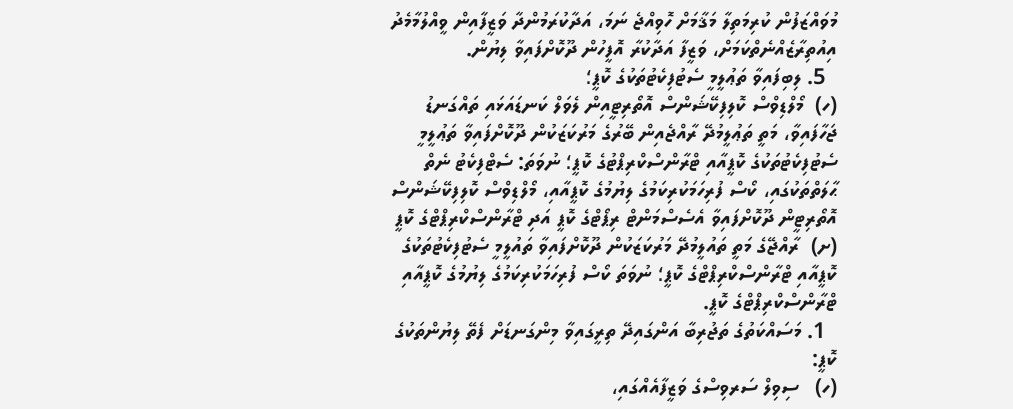މުވައްޒަފުން ކުރިމަތިލާ މަޤާމަށް ހޮވިއްޖެ ނަމަ، އަދާކުރަމުންދާ ވަޒީފާއިން ވީއްލުމާމެދު އިއުތިރާޒެއްނެތްކަމަށް، ވަޒީފާ އަދާކުރާ އޮފީހުން ދޫކޮށްފައިވާ ލިޔުން.
  5. ލިބިފައިވާ ތަޢުލީމީ ސެޓުފިކެޓުތަކުގެ ކޮޕީ؛
(ހ)  މޯލްޑިވްސް ކޮލިފިކޭޝަންސް އޮތޯރިޓީއިން ލެވަލް ކަނޑައަޅައި ތައްގަނޑު ޖަހާފައިވާ، މަތީ ތަޢުލީމުދޭ ރާއްޖެއިން ބޭރުގެ މަރުކަޒަކުން ދޫކޮށްފައިވާ ތަޢުލީމީ ސެޓުފިކެޓުތަކުގެ ކޮޕީއާއި ޓްރާންސްކްރިޕްޓުގެ ކޮޕީ؛ ނުވަތަ: ސެޓްފިކެޓު ނެތް ޙާލަތްތަކުގައި، ކޯސް ފުރިހަމަކުރިކަމުގެ ލިޔުމުގެ ކޮޕީއާއި، މޯލްޑިވްސް ކޮލިފިކޭޝަންސް އޮތޯރިޓީން ދޫކޮށްފައިވާ އެސެސްމަންޓް ރިޕޯޓްގެ ކޮޕީ އަދި ޓްރާންސްކްރިޕްޓްގެ ކޮޕީ
(ށ)  ރާއްޖޭގެ މަތީ ތައުލީމުދޭ މަރުކަޒަކުން ދޫކޮށްފައިވާ ތައުލީމީ ސެޓުފިކެޓުތަކުގެ ކޮޕީއާއި ޓްރާންސްކްރިޕްޓްގެ ކޮޕީ؛ ނުވަތަ ކޯސް ފުރިހަމަކުރިކަމުގެ ލިޔުމުގެ ކޮޕީއާއި ޓްރާންސްކްރިޕްޓްގެ ކޮޕީ.
  1. މަސައްކަތުގެ ތަޖުރިބާ އަންގައިދޭ ތިރީގައިވާ މިންގަނޑަށް ފެތޭ ލިޔުންތަކުގެ ކޮޕީ:
(ހ)   ސިވިލް ސަރވިސްގެ ވަޒީފާއެއްގައި،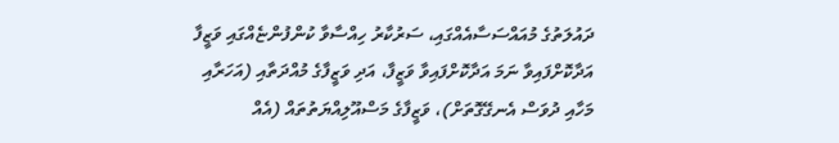ދައުލަތުގެ މުއައްސަސާއެއްގައި، ސަރުކާރު ހިއްސާވާ ކުންފުންޏެއްގައި ވަޒީފާ އަދާކޮށްފައިވާ ނަމަ އަދާކޮށްފައިވާ ވަޒީފާ، އަދި ވަޒީފާގެ މުއްދަތާއި (އަހަރާއި މަހާއި ދުވަސް އެނގޭގޮތަށް)، ވަޒީފާގެ މަސްއޫލިއްޔަތުތައް (އެއް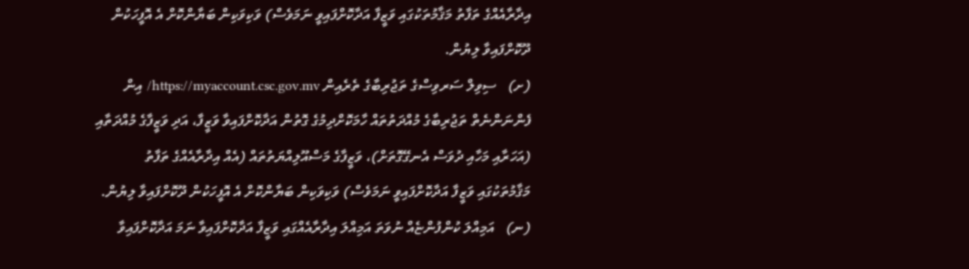އިދާރާއެއްގެ ތަފާތު މަޤާމުތަކުގައި ވަޒީފާ އަދާކޮށްފައިވީ ނަމަވެސް) ވަކިވަކިން ބަޔާންކޮށް އެ އޮފީހަކުން ދޫކޮށްފައިވާ ލިޔުން.
(ށ)   ސިވިލް ސަރވިސްގެ ތަޖުރިބާގެ ތެރެއިން https://myaccount.csc.gov.mv/ އިން ފެންނަންނެތް ތަޖުރިބާގެ މުއްދަތުތައް ހާމަކޮށްދިމުގެ ގޮތުން އަދާކޮށްފައިވާ ވަޒީފާ، އަދި ވަޒީފާގެ މުއްދަތާއި (އަހަރާއި މަހާއި ދުވަސް އެނގޭގޮތަށް)، ވަޒީފާގެ މަސްއޫލިއްޔަތުތައް (އެއް އިދާރާއެއްގެ ތަފާތު މަޤާމުތަކުގައި ވަޒީފާ އަދާކޮށްފައިވީ ނަމަވެސް) ވަކިވަކިން ބަޔާންކޮށް އެ އޮފީހަކުން ދޫކޮށްފައިވާ ލިޔުން.
(ނ)   އަމިއްލަ ކުންފުންޏެއް ނުވަތަ އަމިއްލަ އިދާރާއެއްގައި ވަޒީފާ އަދާކޮށްފައިވާ ނަމަ އަދާކޮށްފައިވާ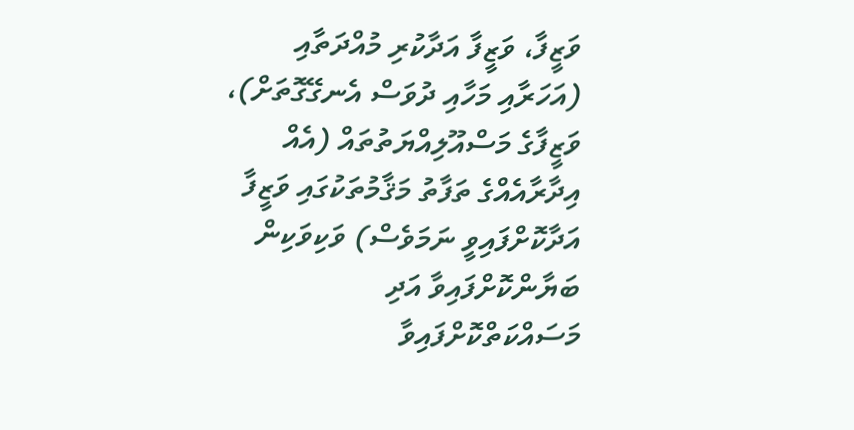ވަޒީފާ، ވަޒީފާ އަދާކުރި މުއްދަތާއި (އަހަރާއި މަހާއި ދުވަސް އެނގޭގޮތަށް)، ވަޒީފާގެ މަސްއޫލިއްޔަތުތައް (އެއް އިދާރާއެއްގެ ތަފާތު މަޤާމުތަކުގައި ވަޒީފާ އަދާކޮށްފައިވީ ނަމަވެސް) ވަކިވަކިން ބަޔާންކޮށްފައިވާ އަދި މަސައްކަތްކޮށްފައިވާ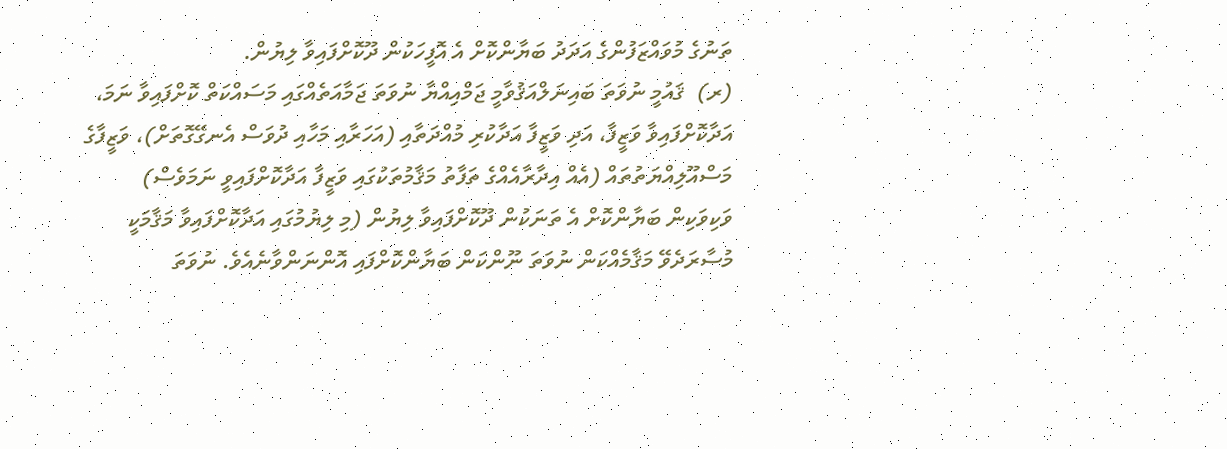ތަނުގެ މުވައްޒަފުންގެ އަދަދު ބަޔާންކޮށް އެ އޮފީހަކުން ދޫކޮށްފައިވާ ލިޔުން.
(ރ)  ޤައުމީ ނުވަތަ ބައިނަލްއަޤުވާމީ ޖަމްއިއްޔާ ނުވަތަ ޖަމާއަތެއްގައި މަސައްކަތް ކޮށްފައިވާ ނަމަ، އަދާކޮށްފައިވާ ވަޒީފާ، އަދި ވަޒީފާ އަދާކުރި މުއްދަތާއި (އަހަރާއި މަހާއި ދުވަސް އެނގޭގޮތަށް)، ވަޒީފާގެ މަސްއޫލިއްޔަތުތައް (އެއް އިދާރާއެއްގެ ތަފާތު މަޤާމުތަކުގައި ވަޒީފާ އަދާކޮށްފައިވީ ނަމަވެސް) ވަކިވަކިން ބަޔާންކޮށް އެ ތަނަކުން ދޫކޮށްފައިވާ ލިޔުން (މި ލިޔުމުގައި އަދާކޮށްފައިވާ މަޤާމަކީ މުސާރަދެވޭ މަޤާމެއްކަން ނުވަތަ ނޫންކަން ބަޔާންކޮށްފައި އޮންނަންވާނެއެވެ. ނުވަތަ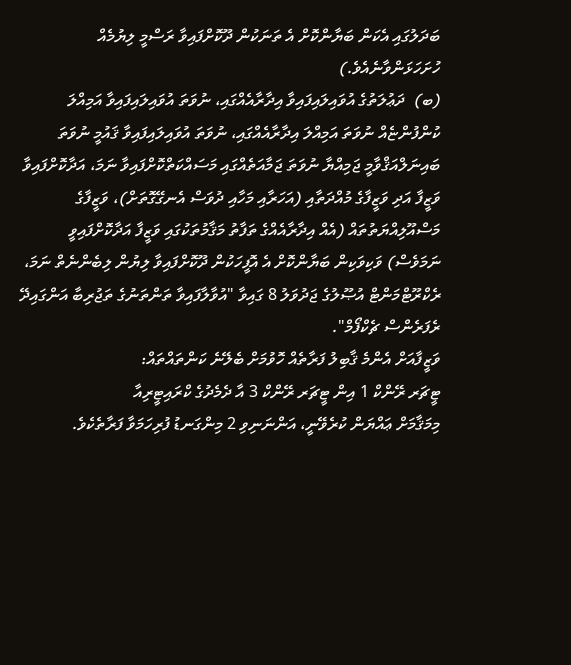ބަދަލުގައި އެކަން ބަޔާންކޮށް އެ ތަނަކުން ދޫކޮށްފައިވާ ރަސްމީ ލިޔުމެއް ހުށަހަޅަންވާނެއެވެ.)
(ބ)  ދަޢުލަތުގެ އުވައިލައިފައިވާ އިދާރާއެއްގައި، ނުވަތަ އުވައިލައިފައިވާ އަމިއްލަ ކުންފުންޏެއް ނުވަތަ އަމިއްލަ އިދާރާއެއްގައި، ނުވަތަ އުވައިލައިފައިވާ ޤައުމީ ނުވަތަ ބައިނަލްއަޤްވާމީ ޖަމިއްޔާ ނުވަތަ ޖަމާއަތެއްގައި މަސައްކަތްކޮށްފައިވާ ނަމަ، އަދާކޮށްފައިވާ ވަޒީފާ އަދި ވަޒީފާގެ މުއްދަތާއި (އަހަރާއި މަހާއި ދުވަސް އެނގޭގޮތަށް)، ވަޒީފާގެ މަސްއޫލިއްޔަތުތައް (އެއް އިދާރާއެއްގެ ތަފާތު މަޤާމުތަކުގައި ވަޒީފާ އަދާކޮށްފައިވީ ނަމަވެސް) ވަކިވަކިން ބަޔާންކޮށް އެ އޮފީހަކުން ދޫކޮށްފައިވާ ލިޔުން ލިބެންނެތް ނަމަ، ރެކްރޫޓްމަންޓް އުޞޫލުގެ ޖަދުވަލު 8 ގައިވާ "އުވާލާފައިވާ ތަންތަނުގެ ތަޖުރިބާ އަންގައިދޭ ރެފަރެންސް ޗެކްފޯމް".
ވަޒީފާއަށް އެންމެ ޤާބިލު ފަރާތެއް ހޮވުމަށް ބެލޭނެ ކަންތައްތައް:
ޓީޗަރ ރޭންކް 1 އިން ޓީޗަރ ރޭންކް 3 އާ ދެމެދުގެ ކްރައިޓީރިއާ
މިމަޤާމަށް ޢައްޔަން ކުރެވޭނީ، އަންނަނިވި 2 މިންގަނޑު ފުރިހަމަވާ ފަރާތެކެވެ.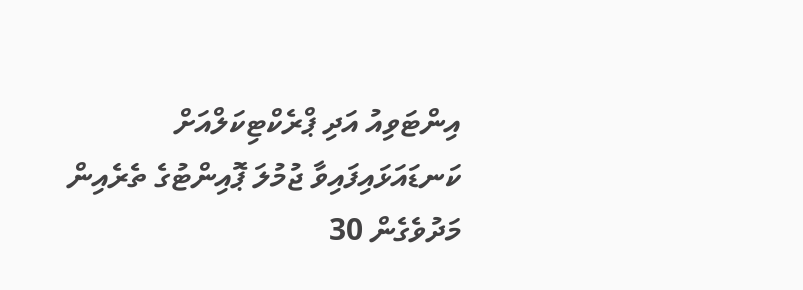އިންޓަވިއު އަދި ޕްރެކްޓިކަލްއަށް ކަނޑައަޅައިފައިވާ ޖުމުލަ ޕޮއިންޓުގެ ތެރެއިން މަދުވެގެން 30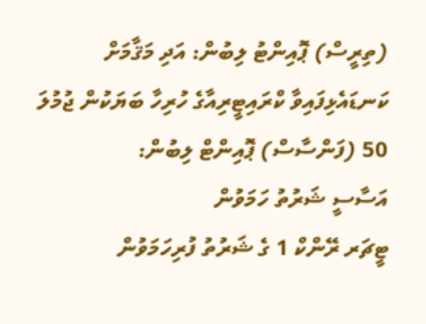(ތިރީސް) ޕޮއިންޓު ލިބުން: އަދި މަޤާމަށް ކަނޑައެޅިފައިވާ ކްރައިޓީރިއާގެ ހުރިހާ ބަޔަކުން ޖުމުލަ 50 (ފަންސާސް) ޕޮއިންޓް ލިބުން:
އަސާސީ ޝަރުތު ހަމަވުން
ޓީޗަރ ރޭންކް 1 ގެ ޝަރުތު ފުރިހަމަވުން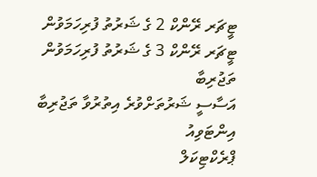ޓީޗަރ ރޭންކް 2 ގެ ޝަރުތު ފުރިހަމަވުން
ޓީޗަރ ރޭންކް 3 ގެ ޝަރުތު ފުރިހަމަވުން
ތަޖުރިބާ
އަސާސީ ޝަރުތަށްވުރެ އިތުރުވާ ތަޖުރިބާ
އިންޓަވިއު
ޕްރެކްޓިކަލް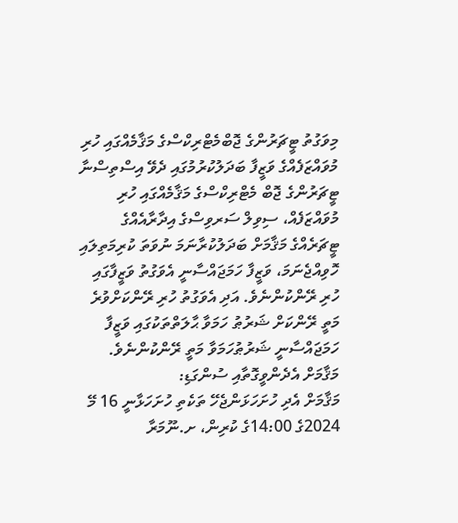މިވަގުތު ޓީޗަރުންގެ ޖޮބްމެޓްރިކްސްގެ މަޤާމެއްގައި ހުރި މުވައްޒަފެއްގެ ވަޒީފާ ބަދަލުކުރުމުގައި ދެވޭ އިސްތިސްނާ
ޓީޗަރުންގެ ޖޮބް މެޓްރިކްސްގެ މަޤާމެއްގައި ހުރި މުވައްޒަފެއް، ސިވިލް ސަރވިސްގެ އިދާރާއެއްގެ ޓީޗަރެއްގެ މަޤާމަށް ބަދަލުކުރާނަމަ ނުވަތަ ކުރިމަތިލައި ހޮވިއްޖެނަމަ، ވަޒީފާ ހަމަޖައްސާނީ އެވަގުތު ވަޒީފާގައި ހުރި ރޭންކުންނެވެ. އަދި އެވަގުތު ހުރި ރޭންކަށްވުރެ މަތީ ރޭންކަށް ޝަރުޠު ހަމަވާ ޙާލަތްތަކުގައި ވަޒީފާ ހަމަޖައްސާނީ ޝަރުޠުހަމަވާ މަތީ ރޭންކުންނެވެ.
މަޤާމަށް އެދެންވީގޮތާއި ސުންގަޑި:
މަޤާމަށް އެދި ހުށަހަޅަންޖެހޭ ތަކެތި ހުށަހަޅާނީ 16 މޭ 2024ގެ 14:00ގެ ކުރިން، ށ.ނޫމަރާ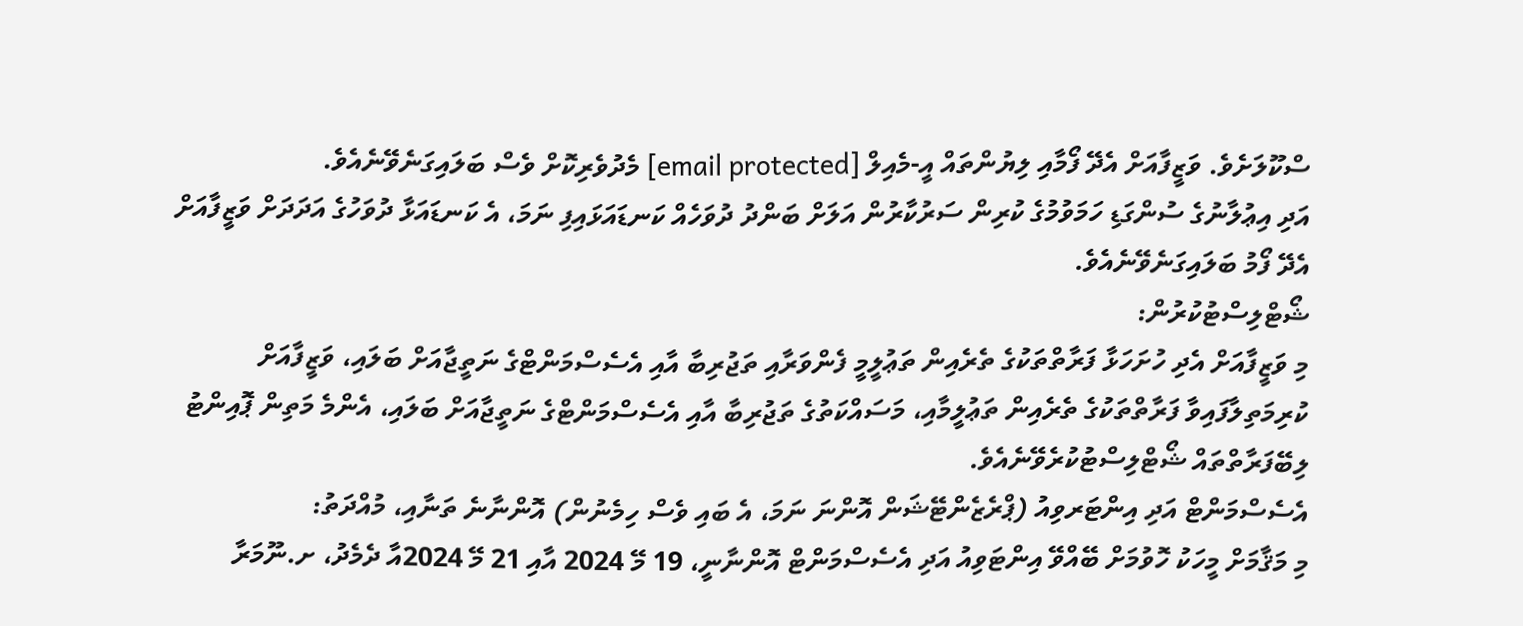ސްކޫލަށެވެ. ވަޒީފާއަށް އެދޭ ފޯމާއި ލިޔުންތައް އީ-މެއިލް [email protected] މެދުވެރިކޮށް ވެސް ބަލައިގަނެވޭނެއެވެ.
އަދި އިޢުލާނުގެ ސުންގަޑި ހަމަވުމުގެ ކުރިން ސަރުކާރުން އަލަށް ބަންދު ދުވަހެއް ކަނޑައަޅައިފި ނަމަ، އެ ކަނޑައަޅާ ދުވަހުގެ އަދަދަށް ވަޒީފާއަށް އެދޭ ފޯމު ބަލައިގަނެވޭނެއެވެ.
ޝޯޓްލިސްޓުކުރުން:
މި ވަޒީފާއަށް އެދި ހުށަހަޅާ ފަރާތްތަކުގެ ތެރެއިން ތަޢުލީމީ ފެންވަރާއި ތަޖުރިބާ އާއި އެސެސްމަންޓްގެ ނަތީޖާއަށް ބަލައި، ވަޒީފާއަށް ކުރިމަތިލާފައިވާ ފަރާތްތަކުގެ ތެރެއިން ތަޢުލީމާއި، މަސައްކަތުގެ ތަޖުރިބާ އާއި އެސެސްމަންޓްގެ ނަތީޖާއަށް ބަލައި، އެންމެ މަތިން ޕޮއިންޓު ލިބޭފަރާތްތައް ޝޯޓްލިސްޓުކުރެވޭނެއެވެ.
އެސެސްމަންޓް އަދި އިންޓަރވިއު (ޕްރެޒެންޓޭޝަން އޮންނަ ނަމަ، އެ ބައި ވެސް ހިމެނުން) އޮންނާނެ ތަނާއި، މުއްދަތު:
މި މަޤާމަށް މީހަކު ހޮވުމަށް ބޭއްވޭ އިންޓަވިއު އަދި އެސެސްމަންޓް އޮންނާނީ، 19 މޭ 2024 އާއި 21 މޭ 2024އާ ދެމެދު، ށ.ނޫމަރާ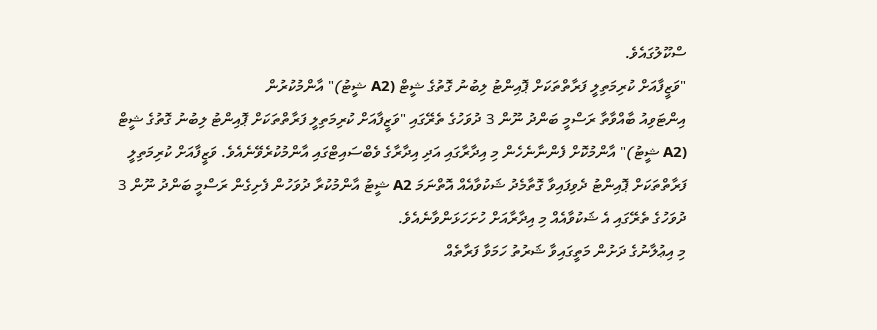ސްކޫލުގައެވެ.
"ވަޒީފާއަށް ކުރިމަތިލީ ފަރާތްތަކަށް ޕޮއިންޓު ލިބުނު ގޮތުގެ ޝީޓް (A2 ޝީޓު)" އާންމުކުރުން
އިންޓަވިއު ބާއްވާތާ ރަސްމީ ބަންދު ނޫން 3 ދުވަހުގެ ތެރޭގައި "ވަޒީފާއަށް ކުރިމަތިލީ ފަރާތްތަކަށް ޕޮއިންޓު ލިބުނު ގޮތުގެ ޝީޓް (A2 ޝީޓު)" އާންމުކޮށް ފެންނާނެހެން މި އިދާރާގައި އަދި އިދާރާގެ ވެބްސައިޓްގައި އާންމުކުރެވޭނެއެވެ. ވަޒީފާއަށް ކުރިމަތިލީ ފަރާތްތަކަށް ޕޮއިންޓު ދެވިފައިވާ ގޮތާމެދު ޝަކުވާއެއް އޮތްނަމަ A2 ޝީޓު އާންމުކުރާ ދުވަހުން ފެށިގެން ރަސްމީ ބަންދު ނޫން 3 ދުވަހުގެ ތެރޭގައި އެ ޝަކުވާއެއް މި އިދާރާއަށް ހުށަހަޅަންވާނެއެވެ.
މި އިޢުލާނުގެ ދަށުން މަތީގައިވާ ޝަރުތު ހަމަވާ ފަރާތެއް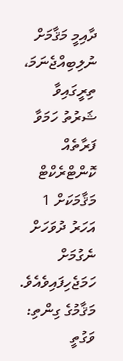ދާއިމީ މަޤާމަށް ނުލިބިއްޖެނަމަ، ތިރީގައިވާ ޝަރުތު ހަމަވާ ފަރާތެއް ކޮންޓްރެކްޓް މަޤާމަކަށް 1 އަހަރު ދުވަހަށް ނެގުމަށް ހަމަޖެހިފައިވެއެވެ.
މަޤާމުގެ ގިންތި: ވަގުތީ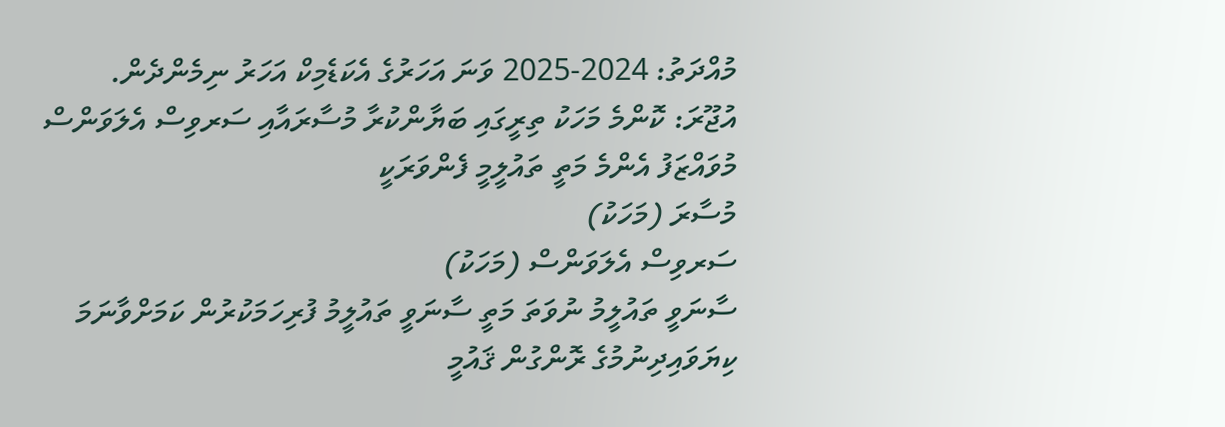މުއްދަތު: 2024-2025 ވަނަ އަހަރުގެ އެކަޑެމިކް އަހަރު ނިމެންދެން.
އުޖޫރަ: ކޮންމެ މަހަކު ތިރީގައި ބަޔާންކުރާ މުސާރައާއި ސަރވިސް އެލަވަންސް
މުވައްޒަފު އެންމެ މަތީ ތައުލީމީ ފެންވަރަކީ
މުސާރަ (މަހަކު)
ސަރވިސް އެލަވަންސް (މަހަކު)
ސާނަވީ ތައުލީމު ނުވަތަ މަތީ ސާނަވީ ތައުލީމު ފުރިހަމަކުރުން ކަމަށްވާނަމަ
ކިޔަވައިދިނުމުގެ ރޮންގުން ޤައުމީ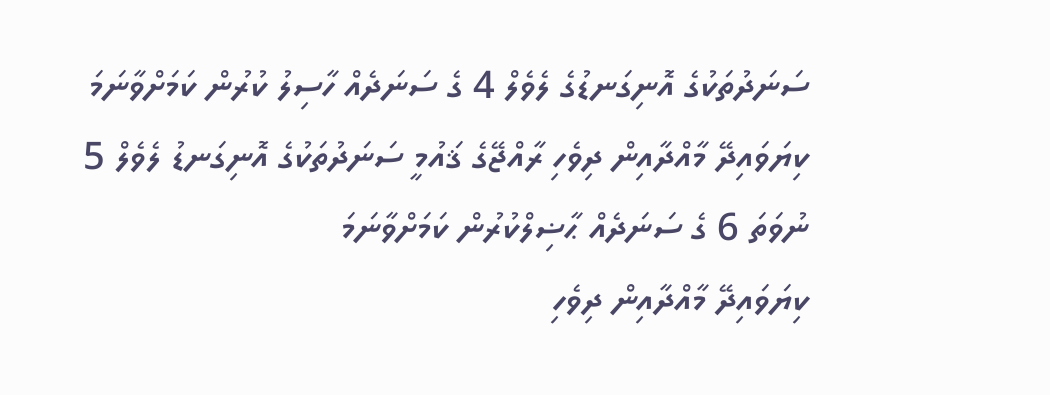ސަނަދުތަކުގެ އޮނިގަނޑުގެ ލެވެލް 4 ގެ ސަނަދެއް ހާސިލު ކުރުން ކަމަށްވާނަމަ
ކިޔަވައިދޭ މާއްދާއިން ދިވެހި ރާއްޖޭގެ ޤައުމީ ސަނަދުތަކުގެ އޮނިގަނޑު ލެވެލް 5 ނުވަތަ 6 ގެ ސަނަދެއް ޙާޟިލްކުރުން ކަމަށްވާނަމަ
ކިޔަވައިދޭ މާއްދާއިން ދިވެހި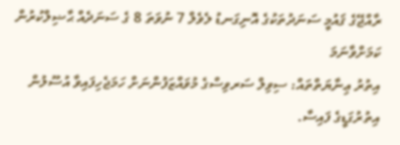ރާއްޖޭގެ ޤައުމީ ސަނަދުތަކުގެ އޮނިގަނޑު ލެވެލް 7 ނުވަތަ 8 ގެ ސަނަދެއް ޙާޟިލްކުރުން ކަމަށްވާނަމަ
އިތުރު ޢިނާޔަތްތައް: ސިވިލް ސަރވިސްގެ މުވައްޒަފުންނަށް ހަމަޖެހިފައިވާ އުސޫލުން އިތުރުގަޑީގެ ފައިސާ.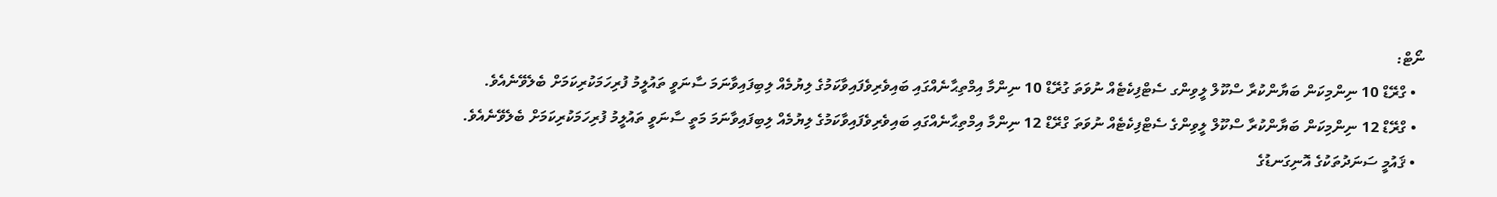ނޯޓް:
  • ގްރޭޑް 10 ނިންމިކަން ބަޔާންކުރާ ސްކޫލް ލީވިންގ ސެޓްފިކެޓެއް ނުވަތަ ގުރޭޑް 10 ނިންމާ އިމްތިޙާނެއްގައި ބައިވެރިވެފައިވާކަމުގެ ލިޔުމެއް ލިބިފައިވާނަމަ ސާނަވީ ތައުލީމު ފުރިހަމަކުރިކަމަށް ބެލެވޭނެއެވެ.
  • ގްރޭޑް 12 ނިންމިކަން ބަޔާންކުރާ ސްކޫލް ލީވިންގެ ސެޓްފިކެޓެއް ނުވަތަ ގްރޭޑް 12 ނިންމާ އިމްތިޙާނެއްގައި ބައިވެރިވެފައިވާކަމުގެ ލިޔުމެއް ލިބިފައިވާނަމަ މަތީ ސާނަވީ ތައުލީމު ފުރިހަމަކުރިކަމަށް ބެލެވޭނެއެވެ.
  • ޤައުމީ ސަނަދުތަކުގެ އޮނިގަނޑުގެ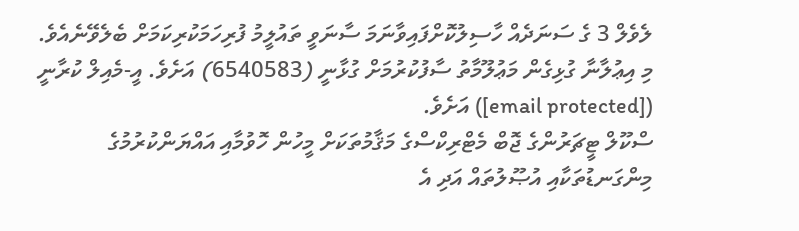ލެވެލް 3 ގެ ސަނަދެއް ހާސިލުކޮށްފައިވާނަމަ ސާނަވީ ތައުލީމު ފުރިހަމަކުރިކަމަށް ބެލެވޭނެއެވެ.
މި އިޢުލާނާ ގުޅިގެން މަޢުލޫމާތު ސާފުކުރުމަށް ގުޅާނީ (6540583) އަށެވެ. އީ-މެއިލް ކުރާނީ ([email protected]) އަށެވެ.
ސްކޫލް ޓީޗަރުންގެ ޖޮބް މެޓްރިކްސްގެ މަޤާމުތަކަށް މީހުން ހޮވުމާއި އައްޔަންކުރުމުގެ މިންގަނޑުތަކާއި އުޞޫލުތައް އަދި އެ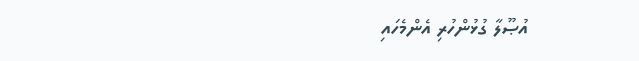އުޞޫލާ ގުޅުންހުރި އެންމެހައި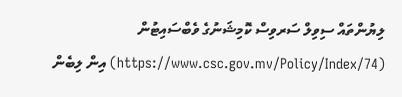ލިޔުންތައް ސިވިލް ސަރވިސް ކޮމިޝަނުގެ ވެބްސައިޓުން (https://www.csc.gov.mv/Policy/Index/74) އިން ލިބެން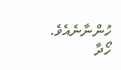ހުންނާނެއެވެ.
ހޯދާ